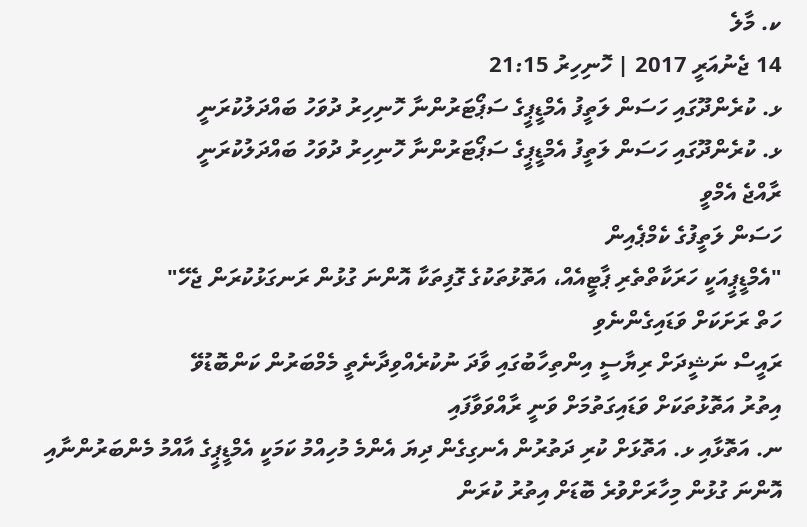ކ. މާލެ
14 ޖެނުއަރީ 2017 | ހޮނިހިރު 21:15
ޅ. ކުރެންދޫގައި ހަސަން ލަތީފު އެމްޑީޕީގެ ސަޕޯޓަރުންނާ ހޮނިހިރު ދުވަހު ބައްދަލުކުރަނީ
ޅ. ކުރެންދޫގައި ހަސަން ލަތީފު އެމްޑީޕީގެ ސަޕޯޓަރުންނާ ހޮނިހިރު ދުވަހު ބައްދަލުކުރަނީ
ރާއްޖެ އެމްވީ
ހަސަން ލަތީފުގެ ކެމްޕެއިން
"އެމްޑީޕީއަކީ ހަރަކާތްތެރި ޕާޓީއެއް، އަތޮޅުތަކުގެ ގޮފިތަކާ އޮންނަ ގުޅުން ރަނގަޅުކުރަން ޖެހޭ"
ހަތް ރަށަކަށް ވަޑައިގެންނެވި
ރައީސް ނަޝީދަށް ރިޔާސީ އިންތިހާބުގައި ވާދަ ނުކުރެއްވިދާނެތީ މެމްބަރުން ކަންބޮޑުވޭ
އިތުރު އަތޮޅުތަކަށް ވަޑައިގަތުމަށް ވަނީ ރާއްވަވާފައި
ނ. އަތޮޅާއި ޅ. އަތޮޅަށް ކުރި ދަތުރުން އެނގިގެން ދިޔަ އެންމެ މުހިއްމު ކަމަކީ އެމްޑީޕީގެ އާއްމު މެންބަރުންނާއި އޮންނަ ގުޅުން މިހާރަށްވުރެ ބޮޑަށް އިތުރު ކުރަން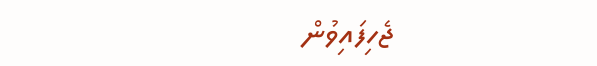ޖެހިފައިވުން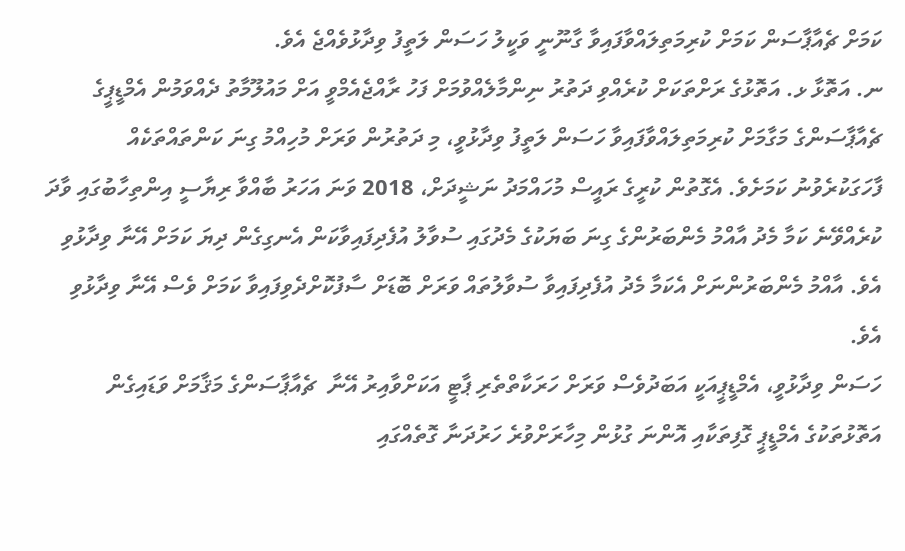ކަމަށް ޗެއާޕާސަން ކަމަށް ކުރިމަތިލައްވާފައިވާ ގާނޫނީ ވަކީލު ހަސަން ލަތީފު ވިދާޅުވެއްޖެ އެވެ.
ނ. އަތޮޅާ ޅ. އަތޮޅުގެ ރަށްތަކަށް ކުރެއްވި ދަތުރު ނިންމާލެއްވުމަށް ފަހު ރާއްޖެއެމްވީ އަށް މައުލޫމާތު ދެއްވަމުން އެމްޑީޕީގެ ޗެއާޕާސަންގެ މަގާމަށް ކުރިމަތިލައްވާފައިވާ ހަސަން ލަތީފު ވިދާޅުވީ، މި ދަތުރުން ވަރަށް މުހިއްމު ގިނަ ކަންތައްތަކެއް ފާހަގަކުރެވުނު ކަމަށެވެ. އެގޮތުން ކުރީގެ ރައީސް މުހައްމަދު ނަޝީދަށް، 2018 ވަނަ އަހަރު ބާއްވާ ރިޔާސީ އިންތިހާބުގައި ވާދަ ކުރެއްވޭނެ ކަމާ މެދު އާއްމު މެންބަރުންގެ ގިނަ ބަޔަކުގެ މެދުގައި ސުވާލު އުފެދިފައިވާކަން އެނގިގެން ދިޔަ ކަމަށް އޭނާ ވިދާޅުވި އެވެ. އާއްމު މެންބަރުންނަށް އެކަމާ މެދު އުފެދިފައިވާ ސުވާލުތައް ވަރަށް ބޮޑަށް ސާފުކޮށްދެވިފައިވާ ކަމަށް ވެސް އޭނާ ވިދާޅުވި އެވެ.
ހަސަން ވިދާޅުވީ، އެމްޑީޕީއަކީ އަބަދުވެސް ވަރަށް ހަރަކާތްތެރި ޕާޓީ އަކަށްވާއިރު އޭނާ  ޗެއާޕާސަންގެ މަޤާމަށް ވަޑައިގެން އަތޮޅުތަކުގެ އެމްޑީޕީ ގޮފިތަކާއި އޮންނަ ގުޅުން މިހާރަށްވުރެ ހަރުދަނާ ގޮތެއްގައި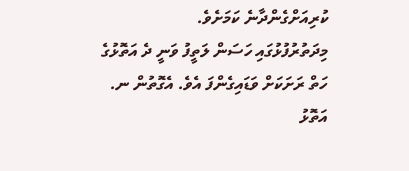ކުރިއަށްގެންދާނެ ކަމަށެވެ.
މިދަތުރުފުޅުގައި ހަސަން ލަތީފު ވަނީ ދެ އަތޮޅުގެ ހަތް ރަށަކަށް ވަޑައިގެންފަ އެވެ. އެގޮތުން ނ. އަތޮޅު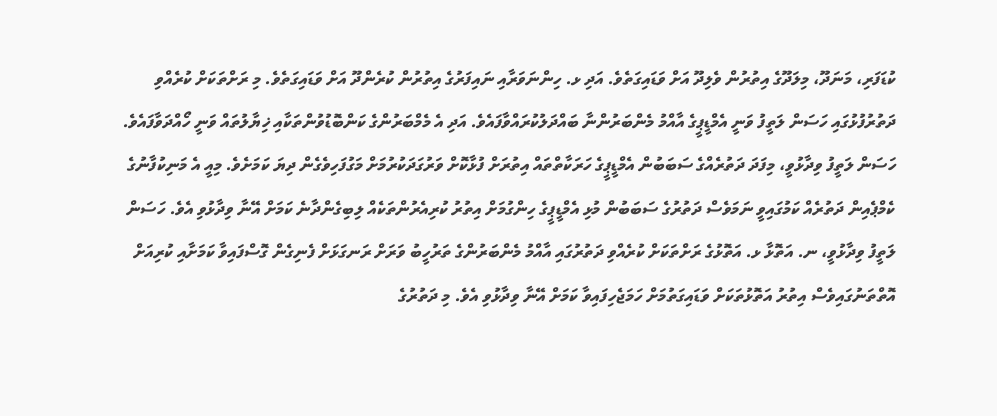ކުޑަފަރި، މަނަދޫ، މިލަދޫގެ އިތުރުން ވެލިދޫ އަށް ވަޑައިގަތެވެ. އަދި ޅ. ހިންނަވަރާއި ނައިފަރުގެ އިތުރުން ކުރެންދޫ އަށް ވަޑައިގަތެވެ. މި ރަށްތަކަށް ކުރެއްވި ދަތުރުފުޅުގައި ހަސަން ލަތީފު ވަނީ އެމްޑީޕީގެ އާއްމު މެންބަރުންނާ ބައްދަލުކުރައްވާފައެވެ. އަދި އެ މެމްބަރުންގެ ކަންބޮޑުވުންތަކާއި ޚިޔާލުތައް ވަނީ ހޯއްދަވާފައެވެ.
ހަސަން ލަތީފު ވިދާޅުވީ، މިފަދަ ދަތުރެއްގެ ސަބަބުން އެމްޑީޕީގެ ހަރަކާތްތައް އިތުރަށް ފުޅާކޮށް ވަރުގަދަކުރުމަށް މަގުފަހިވެގެން ދިޔަ ކަމަށެވެ. މިއީ އެ މަނިކުފާނުގެ ކެމްޕެއިން ދަތުރެއް ކަމުގައިވީ ނަމަވެސް ދަތުރުގެ ސަބަބުން މުޅި އެމްޑީޕީގެ ހިންގުމަށް އިތުރު ކުރިއެރުންތަކެއް ލިބިގެންދާނެ ކަމަށް އޭނާ ވިދާޅުވި އެވެ. ހަސަން ލަތީފު ވިދާޅުވީ، ނ. އަތޮޅާ ޅ. އަތޮޅުގެ ރަށްތަކަށް ކުރެއްވި ދަތުރުގައި އާއްމު މެންބަރުންގެ ތަރުހީބު ވަރަށް ރަނގަޅަށް ފެނިގެން ގޮސްފައިވާ ކަމަށާއި ކުރިއަށް އޮތްތަނުގައިވެސް އިތުރު އަތޮޅުތަކަށް ވަޑައިގަތުމަށް ހަމަޖެހިފައިވާ ކަމަށް އޭނާ ވިދާޅުވި އެވެ. މި ދަތުރުގެ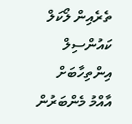ތެރެއިން ލޯކަލް ކައުންސިލް އިންތިހާބަށް އާއްމު މެންބަރުން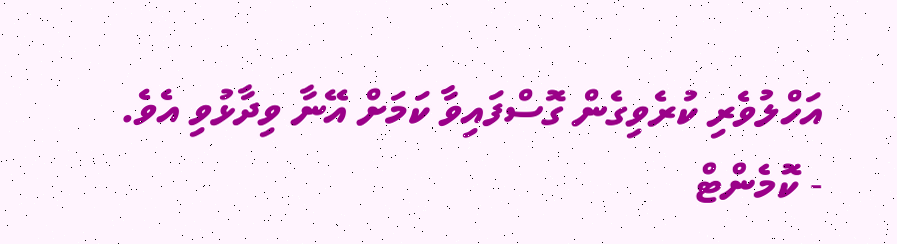އަހްލުވެރި ކުރެވިގެން ގޮސްފައިވާ ކަމަށް އޭނާ ވިދާޅުވި އެވެ.
- ކޮމެންޓް